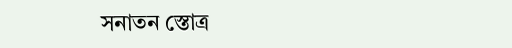সনাতন স্তোত্র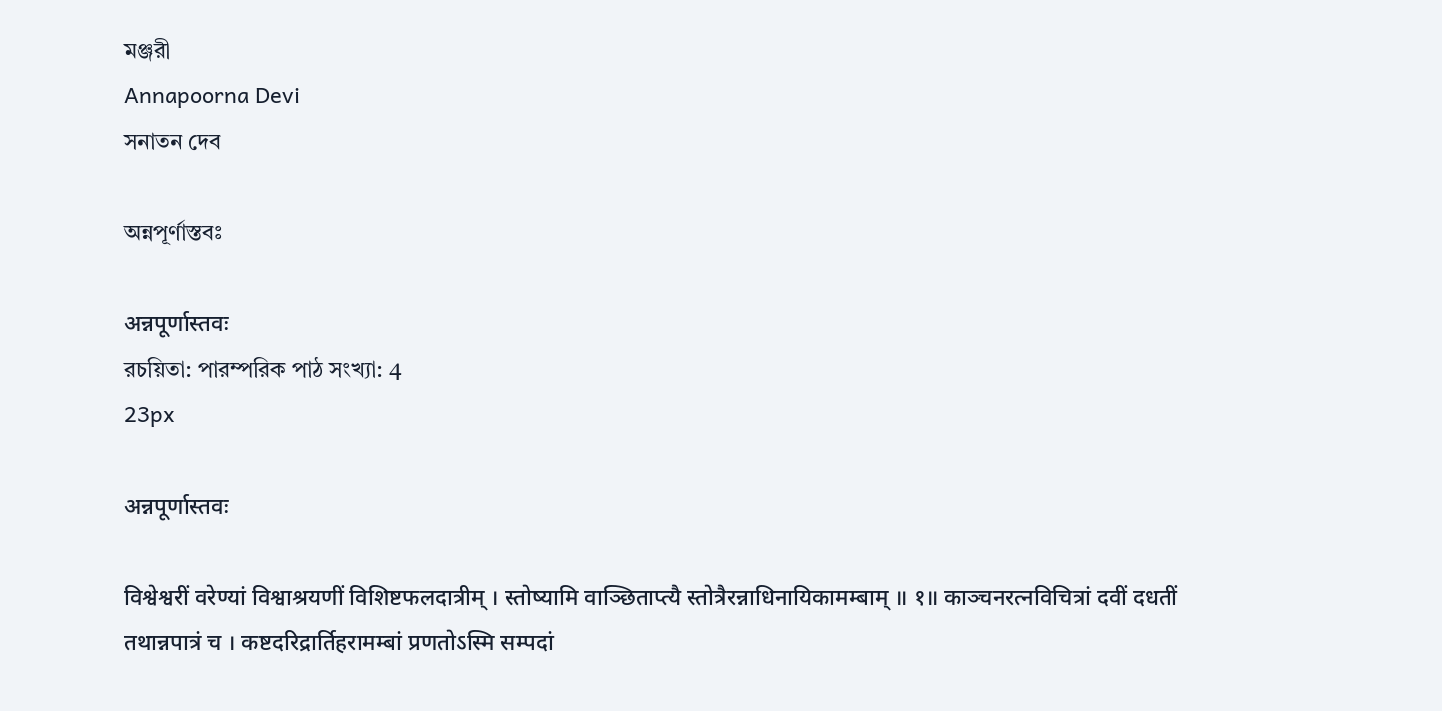মঞ্জরী
Annapoorna Devi
সনাতন দেব

অন্নপূর্ণাস্তবঃ

अन्नपूर्णास्तवः
রচয়িতা: পারম্পরিক পাঠ সংখ্যা: 4
23px

अन्नपूर्णास्तवः

विश्वेश्वरीं वरेण्यां विश्वाश्रयणीं विशिष्टफलदात्रीम् । स्तोष्यामि वाञ्छिताप्त्यै स्तोत्रैरन्नाधिनायिकामम्बाम् ॥ १॥ काञ्चनरत्नविचित्रां दवीं दधतीं तथान्नपात्रं च । कष्टदरिद्रार्तिहरामम्बां प्रणतोऽस्मि सम्पदां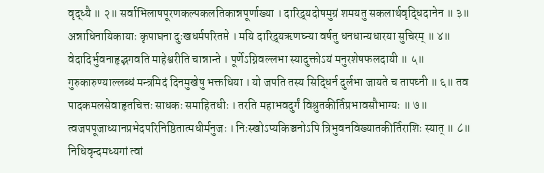वृद्ध्यै ॥ २॥ सर्वाभिलाषपूरणकल्पकलतिकान्नपूर्णाख्या । दारिद्र्यदोषमुग्रं शमयतु सकलार्थवृद्धिदानेन ॥ ३॥ अन्नाधिनायिकायाः कृपाघना दुःखधर्मपरितप्ते । मयि दारिद्र्यऋणघ्न्या वर्षतु धनधान्यधारया सुचिरम् ॥ ४॥ वेदादिर्भुवनाहृद्भगवति माहेश्वरीति चान्नान्ते । पूर्णेऽग्निवल्लभा स्यादुक्तोऽयं मनुरशेषफलदायी ॥ ५॥ गुरुकारुण्याल्लब्धं मन्त्रमिदं दिनमुखेषु भक्तधिया । यो जपति तस्य सिद्धिर्न दुर्लभा जायते च तापघ्नी ॥ ६॥ तव पादकमलसेवाहृतचित्तः साधकः समाहितधीः । तरति महाभवदुर्गं विश्रुतकीर्तिप्रभावसौभाग्यः ॥ ७॥ त्वजपपूजाध्यानप्रभेदपरिनिष्ठितात्मधीर्मनुजः । निःस्खोऽप्यकिञ्चनोऽपि त्रिभुवनविख्यातकीर्तिराशिः स्यात् ॥ ८॥ निधिवृन्दमध्यगां त्वां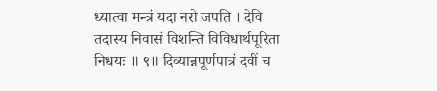ध्यात्वा मन्त्रं यदा नरो जपति । देवि तदास्य निवासं विशन्ति विविधार्थपूरिता निधयः ॥ ९॥ दिव्यान्नपूर्णपात्रं दवीं च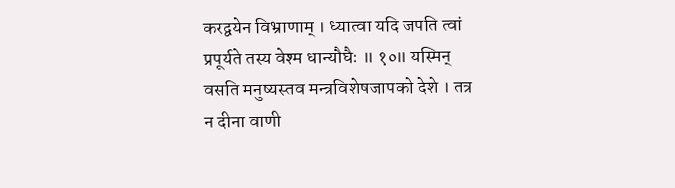करद्वयेन विभ्राणाम् । ध्यात्वा यदि जपति त्वां प्रपूर्यते तस्य वेश्म धान्यौघैः ॥ १०॥ यस्मिन् वसति मनुष्यस्तव मन्त्रविशेषजापको देशे । तत्र न दीना वाणी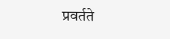प्रवर्तते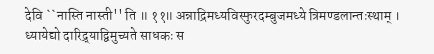देवि ``नास्ति नास्ती'' ति ॥ ११॥ अन्नाद्रिमध्यविस्फुरदम्बुजमध्ये त्रिमण्डलान्तःस्थाम् । ध्यायेद्यो दारिद्र्याद्विमुच्यते साधकः स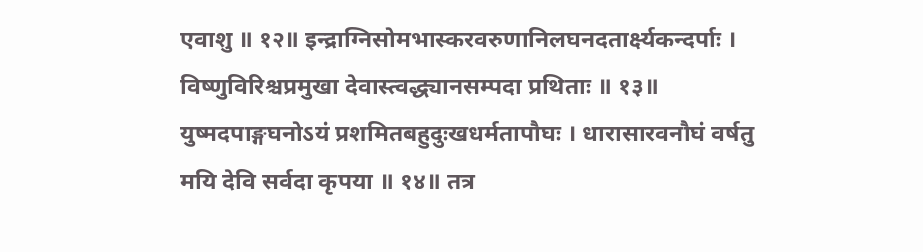एवाशु ॥ १२॥ इन्द्राग्निसोमभास्करवरुणानिलघनदतार्क्ष्यकन्दर्पाः । विष्णुविरिश्चप्रमुखा देवास्त्वद्ध्यानसम्पदा प्रथिताः ॥ १३॥ युष्मदपाङ्गघनोऽयं प्रशमितबहुदुःखधर्मतापौघः । धारासारवनौघं वर्षतु मयि देवि सर्वदा कृपया ॥ १४॥ तत्र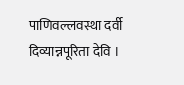पाणिवल्लवस्था दर्वी दिव्यान्नपूरिता देवि ।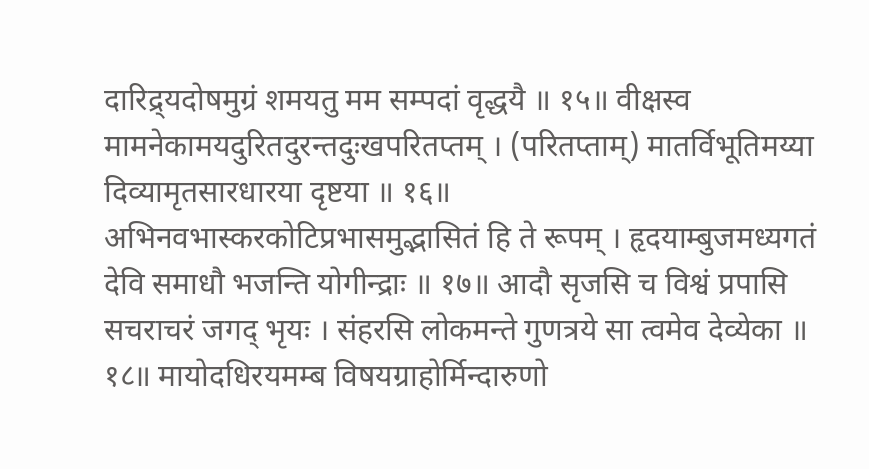दारिद्र्यदोषमुग्रं शमयतु मम सम्पदां वृद्धयै ॥ १५॥ वीक्षस्व मामनेकामयदुरितदुरन्तदुःखपरितप्तम् । (परितप्ताम्) मातर्विभूतिमय्या दिव्यामृतसारधारया दृष्टया ॥ १६॥ अभिनवभास्करकोटिप्रभासमुद्भासितं हि ते रूपम् । हृदयाम्बुजमध्यगतं देवि समाधौ भजन्ति योगीन्द्राः ॥ १७॥ आदौ सृजसि च विश्वं प्रपासि सचराचरं जगद् भृयः । संहरसि लोकमन्ते गुणत्रये सा त्वमेव देव्येका ॥ १८॥ मायोदधिरयमम्ब विषयग्राहोर्मिन्दारुणो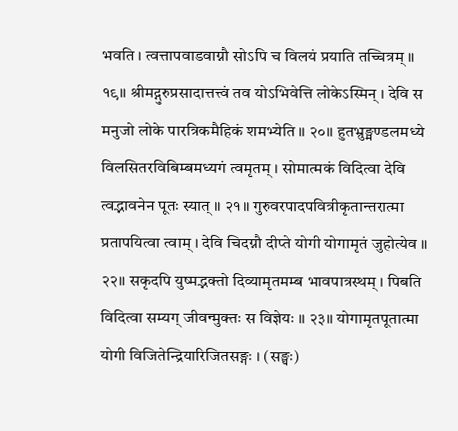भवति । त्वत्तापवाडवाग्नौ सोऽपि च विलयं प्रयाति तच्चित्रम् ॥ १९॥ श्रीमद्गुरुप्रसादात्तत्त्वं तव योऽभिवेत्ति लोकेऽस्मिन् । देवि स मनुजो लोके पारत्रिकमैहिकं शमभ्येति ॥ २०॥ हुतभ्रुङ्मण्डलमध्ये विलसितरविबिम्बमध्यगं त्वमृतम् । सोमात्मकं विदित्वा देवि त्वद्भावनेन पूतः स्यात् ॥ २१॥ गुरुवरपादपवित्रीकृतान्तरात्मा प्रतापयित्वा त्वाम् । देवि चिदग्नौ दीप्ते योगी योगामृतं जुहोत्येव ॥ २२॥ सकृदपि युष्मद्भक्तो दिव्यामृतमम्ब भावपात्रस्थम् । पिबति विदित्वा सम्यग् जीवन्मुक्तः स विज्ञेयः ॥ २३॥ योगामृतपूतात्मा योगी विजितेन्द्रियारिजितसङ्गः । (सङ्घः)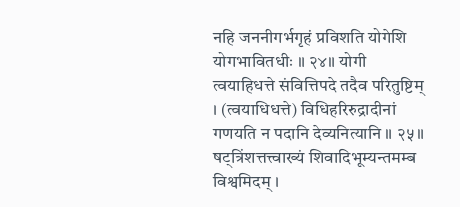नहि जननीगर्भगृहं प्रविशति योगेशि योगभावितधीः ॥ २४॥ योगी त्वयाहिधत्ते संवित्तिपदे तदैव परितुष्टिम् । (त्वयाधिधत्ते) विधिहरिरुद्रादीनां गणयति न पदानि देव्यनित्यानि ॥ २५॥ षट्त्रिंशत्तत्त्वाख्यं शिवादिभूम्यन्तमम्ब विश्वमिदम् ।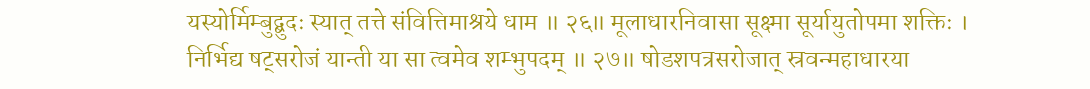यस्योर्मिम्बुद्बुदः स्यात् तत्ते संवित्तिमाश्रये धाम ॥ २६॥ मूलाधारनिवासा सूक्ष्मा सूर्यायुतोपमा शक्तिः । निर्भिद्य षट्सरोजं यान्ती या सा त्वमेव शम्भुपदम् ॥ २७॥ षोडशपत्रसरोजात् स्रवन्महाधारया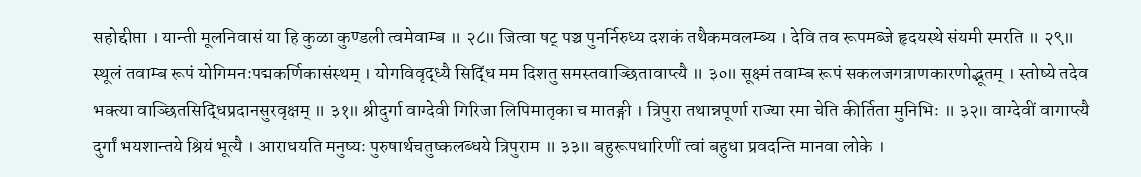सहोद्दीप्ता । यान्ती मूलनिवासं या हि कुळा कुण्डली त्वमेवाम्ब ॥ २८॥ जित्वा षट् पञ्च पुनर्निरुध्य दशकं तथैकमवलम्ब्य । देवि तव रूपमब्जे हृदयस्थे संयमी स्मरति ॥ २९॥ स्थूलं तवाम्ब रूपं योगिमनःपद्मकर्णिकासंस्थम् । योगविवृद्ध्यै सिद्धिं मम दिशतु समस्तवाञ्छितावाप्त्यै ॥ ३०॥ सूक्ष्मं तवाम्ब रूपं सकलजगत्राणकारणोद्भूतम् । स्तोष्ये तदेव भक्त्या वाञ्छितसिद्धिप्रदानसुरवृक्षम् ॥ ३१॥ श्रीदुर्गा वाग्देवी गिरिजा लिपिमातृका च मातङ्गी । त्रिपुरा तथान्नपूर्णा राज्या रमा चेति कीर्तिता मुनिभिः ॥ ३२॥ वाग्देवीं वागाप्त्यै दुर्गां भयशान्तये श्रियं भूत्यै । आराधयति मनुष्यः पुरुषार्थचतुष्कलब्धये त्रिपुराम ॥ ३३॥ बहुरूपधारिणीं त्वां बहुधा प्रवदन्ति मानवा लोके ।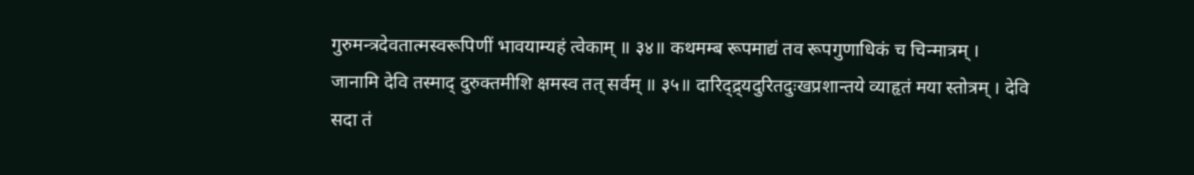गुरुमन्त्रदेवतात्मस्वरूपिणीं भावयाम्यहं त्वेकाम् ॥ ३४॥ कथमम्ब रूपमाद्यं तव रूपगुणाधिकं च चिन्मात्रम् । जानामि देवि तस्माद् दुरुक्तमीशि क्षमस्व तत् सर्वम् ॥ ३५॥ दारिद्द्र्यदुरितदुःखप्रशान्तये व्याहृतं मया स्तोत्रम् । देवि सदा तं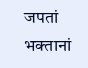जपतां भक्तानां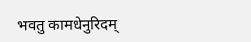भवतु कामधेनुरिदम्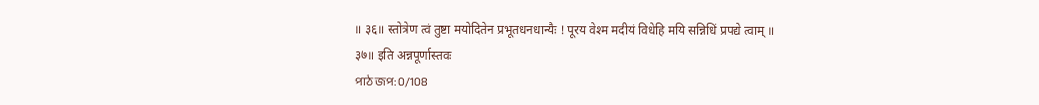॥ ३६॥ स्तोत्रेण त्वं तुष्टा मयोदितेन प्रभूतधनधान्यैः ! पूरय वेश्म मदीयं विधेहि मयि सन्निधिं प्रपद्ये त्वाम् ॥ ३७॥ इति अन्नपूर्णास्तवः
পাঠ জপ: 0/108